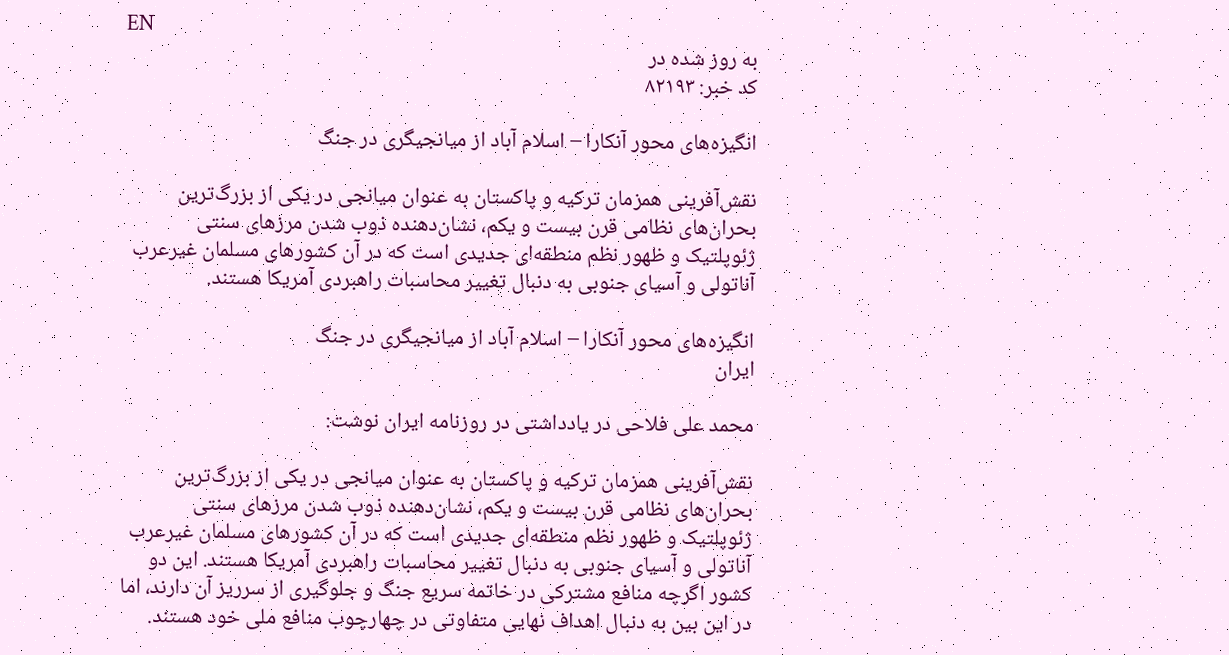EN
به روز شده در
کد خبر: ۸۲۱۹۳

انگیزه‌های محور آنکارا – اسلام آباد از میانجیگری در جنگ

نقش‌آفرینی همزمان ترکیه و پاکستان به عنوان میانجی در یکی از بزرگ‌ترین بحران‌های نظامی قرن بیست و یکم، نشان‌دهنده ذوب شدن مرزهای سنتی ژئوپلتیک و ظهور نظم منطقه‌ای جدیدی است که در آن کشورهای مسلمان غیرعرب آناتولی و آسیای جنوبی به دنبال تغییر محاسبات راهبردی آمریکا هستند.

انگیزه‌های محور آنکارا – اسلام آباد از میانجیگری در جنگ
ایران

محمد علی فلاحی در یادداشتی در روزنامه ایران نوشت:

نقش‌آفرینی همزمان ترکیه و پاکستان به عنوان میانجی در یکی از بزرگ‌ترین بحران‌های نظامی قرن بیست و یکم، نشان‌دهنده ذوب شدن مرزهای سنتی ژئوپلتیک و ظهور نظم منطقه‌ای جدیدی است که در آن کشورهای مسلمان غیرعرب آناتولی و آسیای جنوبی به دنبال تغییر محاسبات راهبردی آمریکا هستند. این دو کشور اگرچه منافع مشترکی در خاتمه سریع جنگ و جلوگیری از سرریز آن دارند، اما در این بین به دنبال اهداف نهایی متفاوتی در چهارچوب منافع ملی خود هستند.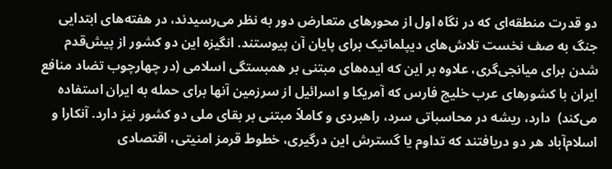دو قدرت منطقه‌ای که در نگاه اول از محورهای متعارض دور به نظر می‌رسیدند، در هفته‌های ابتدایی جنگ به صف نخست تلاش‌های دیپلماتیک برای پایان آن پیوستند. انگیزه این دو کشور از پیش‌قدم شدن برای میانجی‌گری، علاوه بر این که ایده‌های مبتنی بر همبستگی اسلامی (در چهارچوب تضاد منافع ایران با کشورهای عرب خلیج فارس که آمریکا و اسرائیل از سرزمین‌ آنها برای حمله به ایران استفاده می‌کند)  دارد، ریشه در محاسباتی سرد، راهبردی و کاملاً مبتنی بر بقای ملی دو کشور نیز دارد. آنکارا و اسلام‌آباد هر دو دریافتند که تداوم یا گسترش این درگیری، خطوط قرمز امنیتی، اقتصادی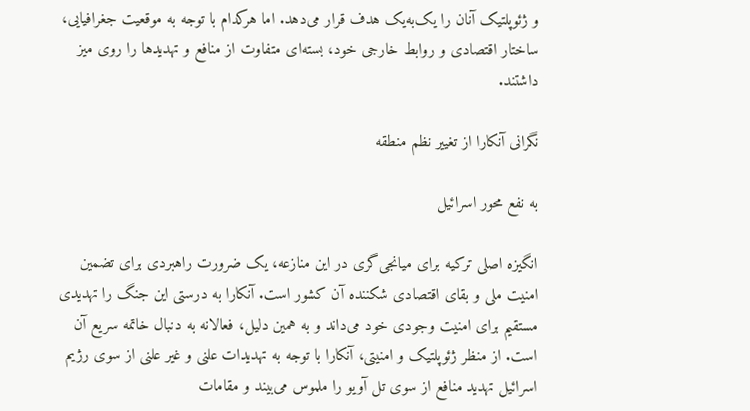و ژئوپلتیک آنان را یک‌به‌یک هدف قرار می‌دهد. اما هرکدام با توجه به موقعیت جغرافیایی، ساختار اقتصادی و روابط خارجی خود، بسته‌ای متفاوت از منافع و تهدیدها را روی میز داشتند.

نگرانی آنکارا از تغییر نظم منطقه

به نفع محور اسرائیل

انگیزه اصلی ترکیه برای میانجی‌گری در این منازعه، یک ضرورت راهبردی برای تضمین امنیت ملی و بقای اقتصادی شکننده آن کشور است. آنکارا به درستی این جنگ را تهدیدی مستقیم برای امنیت وجودی خود می‌داند و به همین دلیل، فعالانه به دنبال خاتمه سریع آن است. از منظر ژئوپلتیک و امنیتی، آنکارا با توجه به تهدیدات علنی و غیر علنی از سوی رژیم اسرائیل تهدید منافع از سوی تل آویو را ملموس می‌بیند و مقامات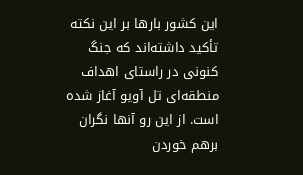این کشور بارها بر این نکته تأکید داشته‌اند که جنگ کنونی در راستای اهداف منطقه‌ای تل آویو آغاز شده است. از این رو آنها نگران برهم خوردن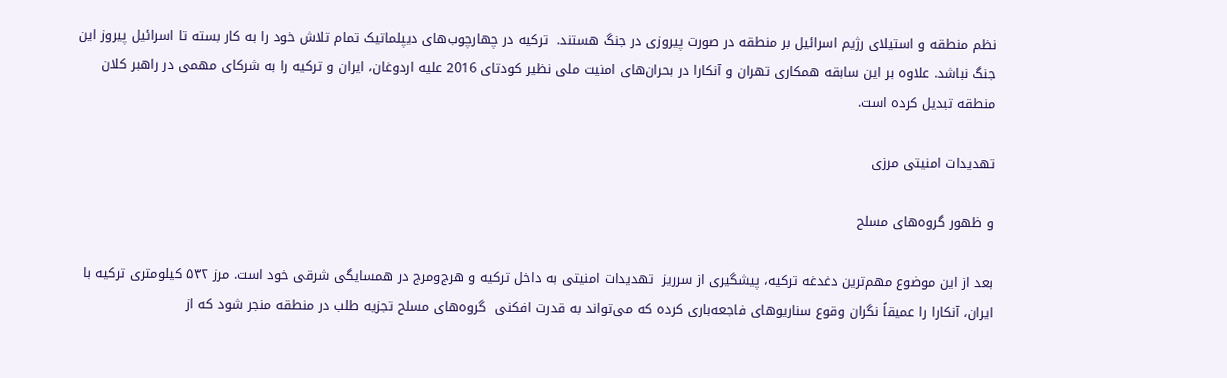نظم منطقه و استیلای رژیم اسرائیل بر منطقه در صورت پیروزی در جنگ هستند.  ترکیه در چهارچوب‌های دیپلماتیک تمام تلاش خود را به کار بسته تا اسرائیل پیروز این جنگ نباشد. علاوه بر این سابقه همکاری تهران و آنکارا در بحران‌های امنیت ملی نظیر کودتای 2016 علیه اردوغان، ایران و ترکیه را به شرکای مهمی در راهبر کلان منطقه تبدیل کرده است.

تهدیدات امنیتی مرزی

و ظهور گروه‌های مسلح

بعد از این موضوع مهم‌ترین دغدغه ترکیه، پیشگیری از سرریز  تهدیدات امنیتی به داخل ترکیه و هرج‌ومرج در همسایگی شرقی خود است. مرز ۵۳۲ کیلومتری ترکیه با ایران، آنکارا را عمیقاً نگران وقوع سناریوهای فاجعه‌باری کرده که می‌تواند به قدرت افکنی  گروه‌های مسلح تجزیه طلب در منطقه‌ منجر شود که از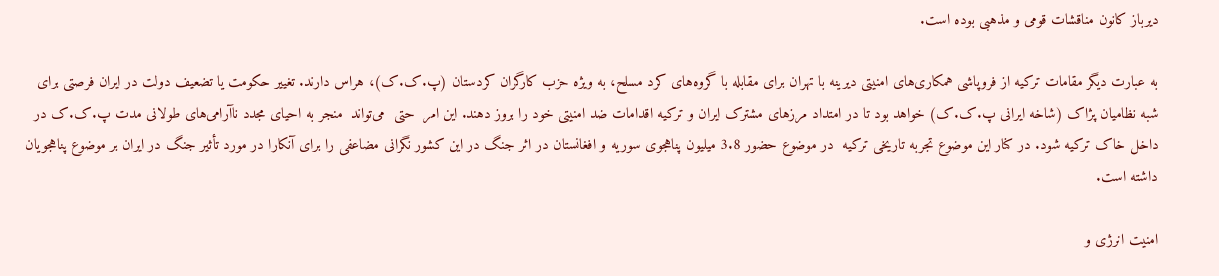دیرباز کانون مناقشات قومی و مذهبی بوده است.

به عبارت دیگر مقامات ترکیه از فروپاشی همکاری‌های امنیتی دیرینه با تهران برای مقابله با گروه‌های کرد مسلح، به ویژه حزب کارگران کردستان (پ.ک.ک)، هراس دارند. تغییر حکومت یا تضعیف دولت در ایران فرصتی برای شبه نظامیان پژاک (شاخه ایرانی پ.ک.ک) خواهد بود تا در امتداد مرزهای مشترک ایران و ترکیه اقدامات ضد امنیتی خود را بروز دهند. این امر  حتی  می‌تواند  منجر به احیای مجدد ناآرامی‌های طولانی مدت پ.ک.ک در داخل خاک ترکیه شود. در کنار این موضوع تجربه تاریخی ترکیه  در موضوع حضور 3.8 میلیون پناهجوی سوریه و افغانستان در اثر جنگ در این کشور نگرانی مضاعفی را برای آنکارا در مورد تأثیر جنگ در ایران بر موضوع پناهجویان داشته است.

امنیت انرژی و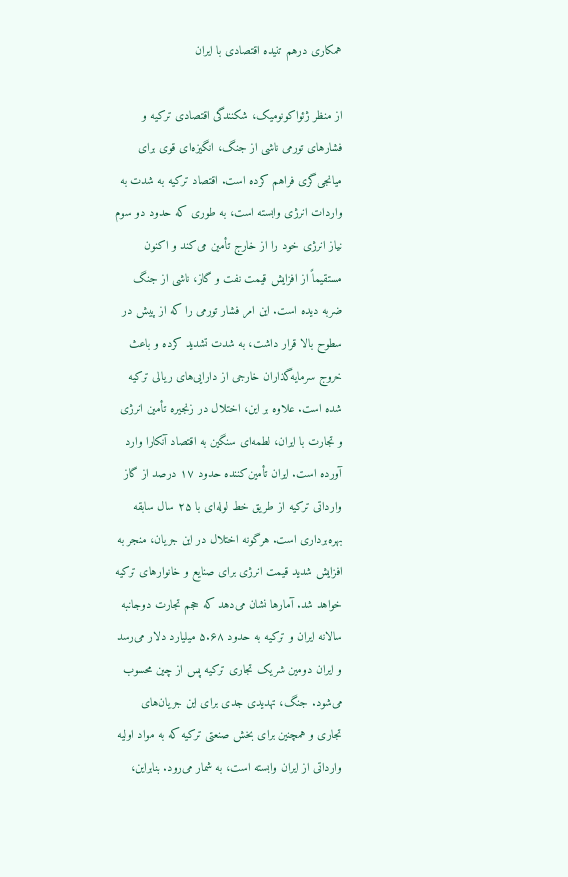همکاری درهم تنیده اقتصادی با ایران

از منظر ژئواکونومیک، شکنندگی اقتصادی ترکیه و فشارهای تورمی ناشی از جنگ، انگیزه‌ای قوی برای میانجی‌گری فراهم کرده است. اقتصاد ترکیه به شدت به واردات انرژی وابسته است، به طوری که حدود دو سوم نیاز انرژی خود را از خارج تأمین می‌کند و اکنون مستقیماً از افزایش قیمت نفت و گاز، ناشی از جنگ ضربه دیده است. این امر فشار تورمی را که از پیش در سطوح بالا قرار داشت، به شدت تشدید کرده و باعث خروج سرمایه‌گذاران خارجی از دارایی‌های ریالی ترکیه شده است. علاوه بر این، اختلال در زنجیره تأمین انرژی و تجارت با ایران، لطمه‌ای سنگین به اقتصاد آنکارا وارد آورده است. ایران تأمین‌کننده حدود ۱۷ درصد از گاز وارداتی ترکیه از طریق خط لوله‌ای با ۲۵ سال سابقه بهره‌برداری است. هرگونه اختلال در این جریان، منجر به افزایش شدید قیمت انرژی برای صنایع و خانوارهای ترکیه خواهد شد. آمارها نشان می‌دهد که حجم تجارت دوجانبه سالانه ایران و ترکیه به حدود ۵.۶۸ میلیارد دلار می‌رسد و ایران دومین شریک تجاری ترکیه پس از چین محسوب می‌شود. جنگ، تهدیدی جدی برای این جریان‌های تجاری و همچنین برای بخش صنعتی ترکیه که به مواد اولیه وارداتی از ایران وابسته است، به شمار می‌رود. بنابراین،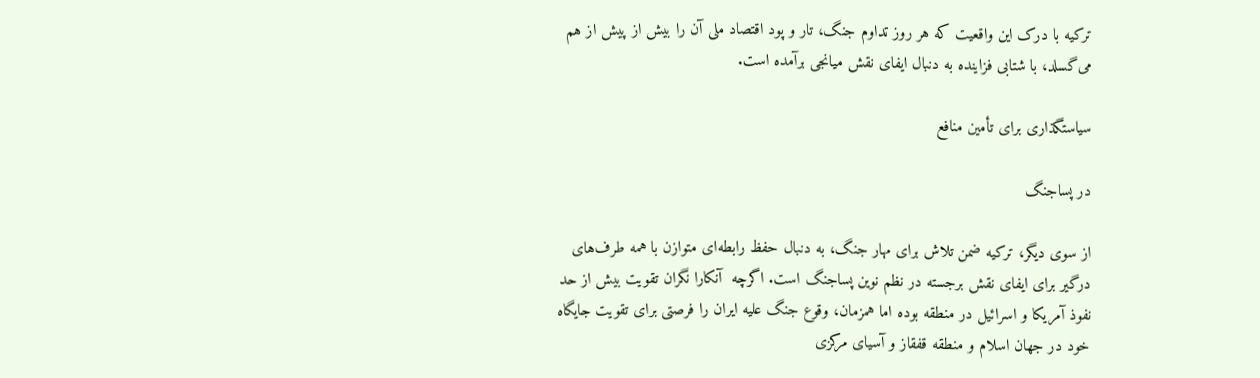ترکیه با درک این واقعیت که هر روز تداوم جنگ، تار و پود اقتصاد ملی آن را بیش از پیش از هم می‌گسلد، با شتابی فزاینده به دنبال ایفای نقش میانجی برآمده است.

سیاستگذاری برای تأمین منافع

در پساجنگ

از سوی دیگر، ترکیه ضمن تلاش برای مهار جنگ، به دنبال حفظ رابطه‌ای متوازن با همه طرف‌های درگیر برای ایفای نقش برجسته در نظم نوین پساجنگ است. اگرچه  آنکارا نگران تقویت بیش از حد نفوذ آمریکا و اسرائیل در منطقه بوده اما همزمان، وقوع جنگ علیه ایران را فرصتی برای تقویت جایگاه خود در جهان اسلام و منطقه قفقاز و آسیای مرکزی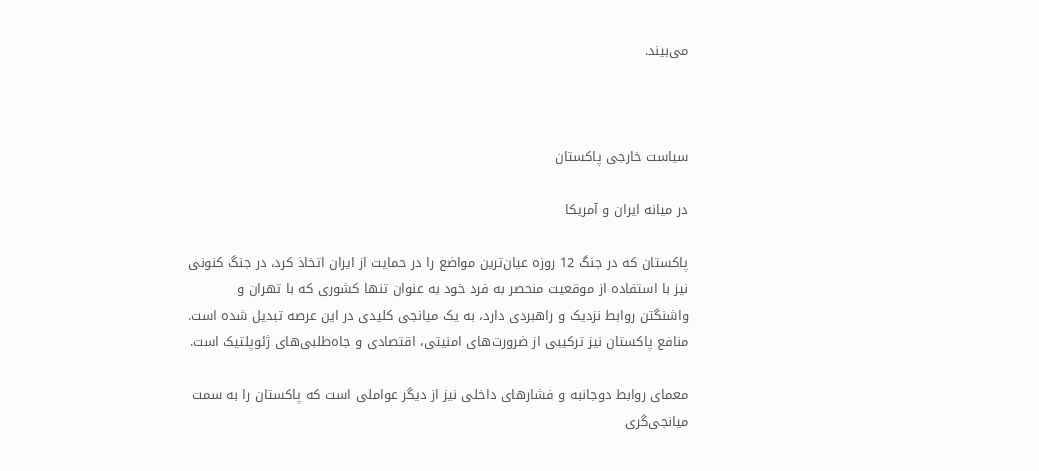می‌بیند.



سیاست خارجی پاکستان

در میانه ایران و آمریکا

پاکستان که در جنگ 12 روزه عیان‌ترین مواضع را در حمایت از ایران اتخاذ کرد، در جنگ کنونی نیز با استفاده از موقعیت منحصر به فرد خود به عنوان تنها کشوری که با تهران و واشنگتن روابط نزدیک و راهبردی دارد، به یک میانجی کلیدی در این عرصه تبدیل شده است. منافع پاکستان نیز ترکیبی از ضرورت‌های امنیتی، اقتصادی و جاه‌طلبی‌های ژئوپلتیک است.

معمای روابط دوجانبه و فشارهای داخلی نیز از دیگر عواملی است که پاکستان را به سمت میانجی‌گری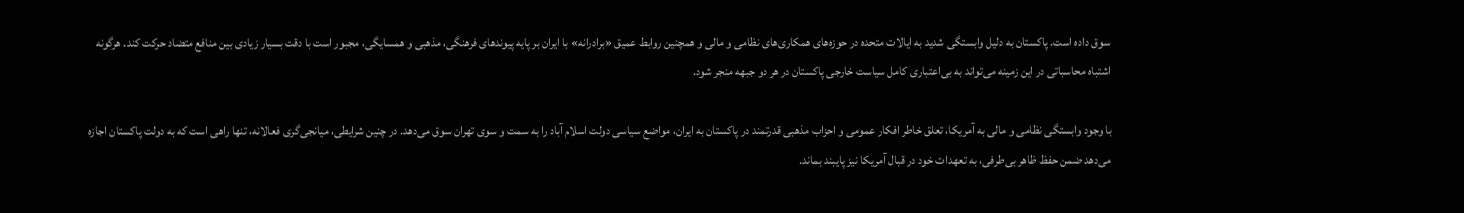سوق داده است. پاکستان به دلیل وابستگی شدید به ایالات متحده در حوزه‌های همکاری‌های نظامی و مالی و همچنین روابط عمیق «برادرانه» با ایران بر پایه پیوندهای فرهنگی، مذهبی و همسایگی، مجبور است با دقت بسیار زیادی بین منافع متضاد حرکت کند. هرگونه اشتباه محاسباتی در این زمینه می‌تواند به بی‌اعتباری کامل سیاست خارجی پاکستان در هر دو جبهه منجر شود.

با وجود وابستگی نظامی و مالی به آمریکا، تعلق خاطر افکار عمومی و احزاب مذهبی قدرتمند در پاکستان به ایران، مواضع سیاسی دولت اسلام آباد را به سمت و سوی تهران سوق می‌دهد. در چنین شرایطی، میانجی‌گری فعالانه، تنها راهی است که به دولت پاکستان اجازه می‌دهد ضمن حفظ ظاهر بی‌طرفی، به تعهدات خود در قبال آمریکا نیز پایبند بماند.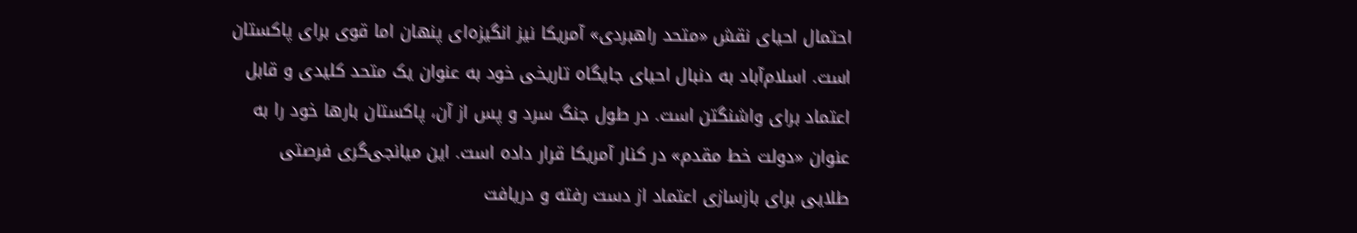احتمال احیای نقش «متحد راهبردی» آمریکا نیز انگیزه‌ای پنهان اما قوی برای پاکستان است. اسلام‌آباد به دنبال احیای جایگاه تاریخی خود به عنوان یک متحد کلیدی و قابل اعتماد برای واشنگتن است. در طول جنگ سرد و پس از آن، پاکستان بارها خود را به عنوان «دولت خط مقدم» در کنار آمریکا قرار داده است. این میانجی‌گری فرصتی طلایی برای بازسازی اعتماد از دست رفته و دریافت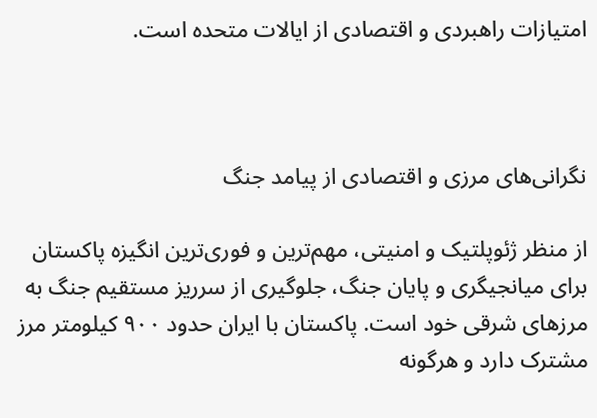امتیازات راهبردی و اقتصادی از ایالات متحده است.



نگرانی‌های مرزی و اقتصادی از پیامد جنگ

از منظر ژئوپلتیک و امنیتی، مهم‌ترین و فوری‌ترین انگیزه پاکستان برای میانجیگری و پایان جنگ، جلوگیری از سرریز مستقیم جنگ به مرزهای شرقی خود است. پاکستان با ایران حدود ۹۰۰ کیلومتر مرز مشترک دارد و هرگونه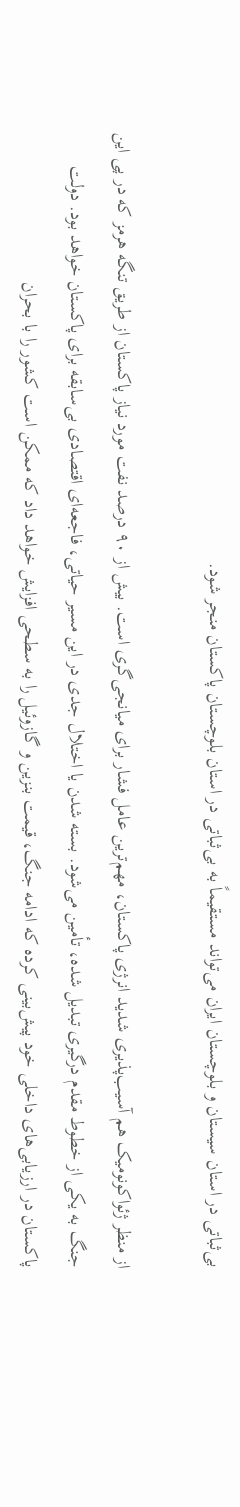بی‌ثباتی در استان سیستان و بلوچستان ایران می‌تواند مستقیماً به بی‌ثباتی در استان بلوچستان پاکستان منجر شود.

از منظر ژئواکونومیک هم آسیب‌پذیری شدید انرژی پاکستان، مهم‌ترین عامل فشار برای میانجی‌گری است. بیش از ۹۰ درصد نفت مورد نیاز پاکستان از طریق تنگه هرمز که در پی این جنگ به یکی از خطوط مقدم درگیری تبدیل شده، تأمین می‌شود. بسته شدن یا اختلال جدی در این مسیر حیاتی، فاجعه‌ای اقتصادی بی‌سابقه برای پاکستان خواهد بود. دولت پاکستان در ارزیابی‌های داخلی خود پیش‌بینی کرده که ادامه جنگ، قیمت بنزین و گازوئیل را به سطحی افزایش خواهد داد که ممکن است کشور را با بحران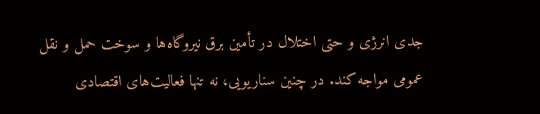جدی انرژی و حتی اختلال در تأمین برق نیروگاه‌ها و سوخت حمل و نقل عمومی مواجه کند. در چنین سناریویی، نه تنها فعالیت‌های اقتصادی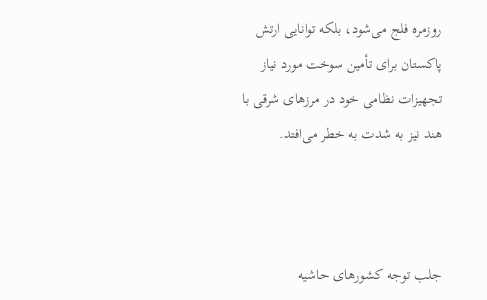روزمره فلج می‌شود، بلکه توانایی ارتش پاکستان برای تأمین سوخت مورد نیاز تجهیزات نظامی خود در مرزهای شرقی با هند نیز به شدت به خطر می‌افتد.



جلب توجه کشورهای حاشیه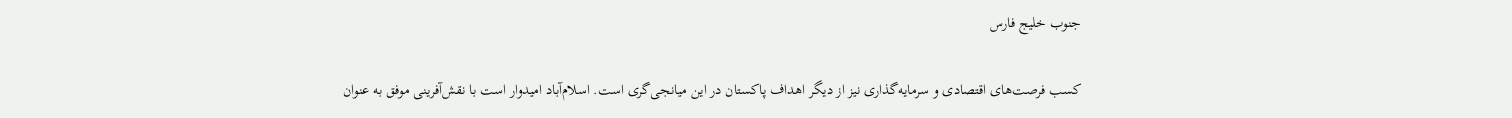جنوب خلیج فارس

کسب فرصت‌های اقتصادی و سرمایه‌گذاری نیز از دیگر اهداف پاکستان در این میانجی‌گری است. اسلام‌آباد امیدوار است با نقش‌آفرینی موفق به عنوان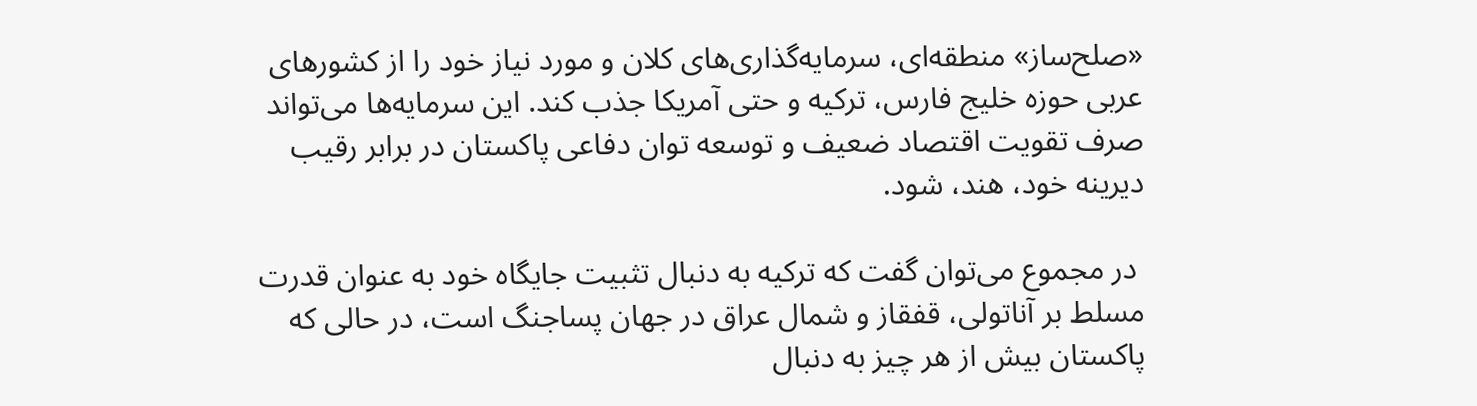«صلح‌ساز» منطقه‌ای، سرمایه‌گذاری‌های کلان و مورد نیاز خود را از کشورهای عربی حوزه خلیج فارس، ترکیه و حتی آمریکا جذب کند. این سرمایه‌ها می‌تواند صرف تقویت اقتصاد ضعیف و توسعه توان دفاعی پاکستان در برابر رقیب دیرینه خود، هند، شود.

 در مجموع می‌توان گفت که ترکیه به دنبال تثبیت جایگاه خود به عنوان قدرت مسلط بر آناتولی، قفقاز و شمال عراق در جهان پساجنگ است، در حالی که پاکستان بیش از هر چیز به دنبال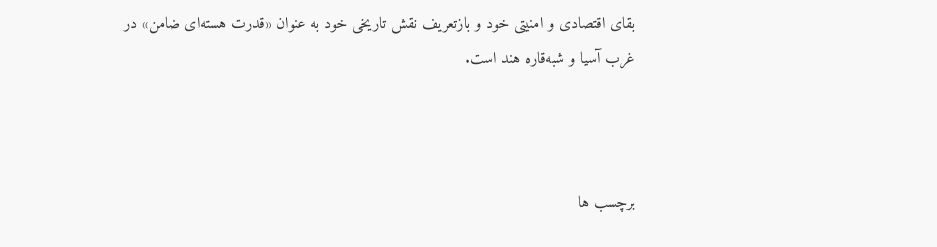بقای اقتصادی و امنیتی خود و بازتعریف نقش تاریخی خود به عنوان «قدرت هسته‌ای ضامن» در غرب آسیا و شبه‌قاره هند است.



برچسب ها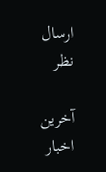ارسال نظر

آخرین اخبار